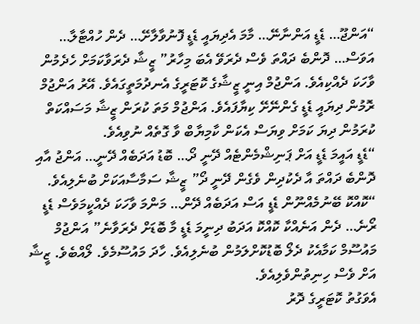“އަންޖޫ… ޑެޑީ އަންނާނޭ… މާމަ އެދިޔައީ ޑެޑީ ފޮނުވާލާށޭ… ދެން ހުއްޓާލާ… އަވަސް… ދޮންބެ ދައްތަ ވެސް ދެރަވޭ އެބަ މިހާރު” ޒީޝާ ދެރަވާކަމަށް ހެދެމުން ވާހަކަ ދެއްކިއެވެ. އަންޖުމް އިނީ ޒީޝާގެ ކޮޓަރީގެ އެނދުމަތީގައެވެ. އޭރު އަންޖުމް ރޮމުން ދިޔައީ ޑެޑީ ގެންނޭށޭ ކިޔާފައެވެ. އަންޖުމް މަތަ ކުރަން ޒީޝާ މަސައްކަތް ކުރަމުން ދިޔަ ކަމަށް ވިޔަސް އެކަން ކާމިޔާބް ވާ ގޮތެއް ނުވިއެވެ.
“ޑެޑީ އައީމަ ޑެޑީ އަށް ޕަނިޝްމެންޓެއް ދޭނީ ދޯ… ބޮޑު އަދަބެއް ދޭނީ… އަންޖު އާއި ދޮންބެ ދައްތަ އާ ދެކުދިން ވެގެން ދޭނީ ދޯ” ޒީޝާ ސަމާސާއަކަށް ބުނެލިއެވެ. “ކޮއްކޮ ބޭނުމެއްނޫން ޑެޑީ އަސް އަދަބެއް ދޭން… މަންމަ ވާހަކަ ދެއްކީމަވެސް ޑެޑީ ރޯނެ… ދެން އަނެއްކާ ކޮއްކޮ އަދަބު ދިނީމަ ޑެޑީ މާ ބޮޑަށް ދެރަވާނެ” އަންޖުމް މައުސޫމް ކަމާއެކު ދެލޯ ބޮޑުކޮށްލަމުން ބުނެލިއެވެ. ހާދަ މައުސޫމެވެ. ލޯއްބެވެ. ޒީޝާ އަށް ވެސް ހިނިތުންވެލިއެވެ.
އެވަގުތު ކޮޓަރީގެ ދޮރު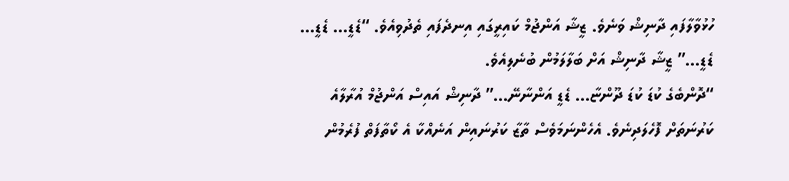ހުޅުވާލާފައި ދާނިޝް ވަނެވެ. ޒީޝާ އަންޖުމް ކައިރީގައި އިނދެފައި ތެދުވިއެވެ. “ޑެޑީ… ޑެޑީ… ޑެޑީ…” ޒީޝާ ދާނިޝް އަށް ބަލާލަމުން ބުނެލިއެވެ.
“ދޮންބެގެ ކުޑަ ކުޑަ ދޫންޏާ… ޑެޑީ އަންނާނޭ…” ދާނިޝް އައިސް އަންޖުމް އުރާލާއެ ކަރުނަތަށް ފޮހެލަދިނެވެ. އެހެންނަމަވެސް ތާޒާ ކަރުނައިން އަނެއްކާ އެ ކޯތާފަތް ފުރެމުން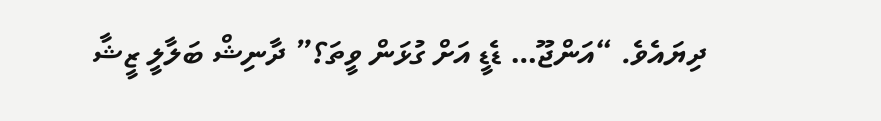ދިޔައެވެ. “އަންޖޫ… ޑެޑީ އަށް ގުޅަން ވީތަ؟” ދާނިޝް ބަލާލީ ޒީޝާ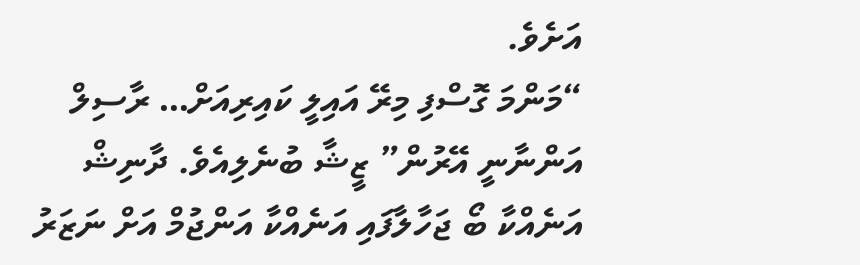އަށެވެ.
“މަންމަ ގޮސްފި މިރޭ އައިލީ ކައިރިއަށް… ރާސިލް އަންނާނީ އޭރުން” ޒީޝާ ބުނެލިއެވެ. ދާނިޝް އަނެއްކާ ބޯ ޖަހާލާފައި އަނެއްކާ އަންޖުމް އަށް ނަޒަރު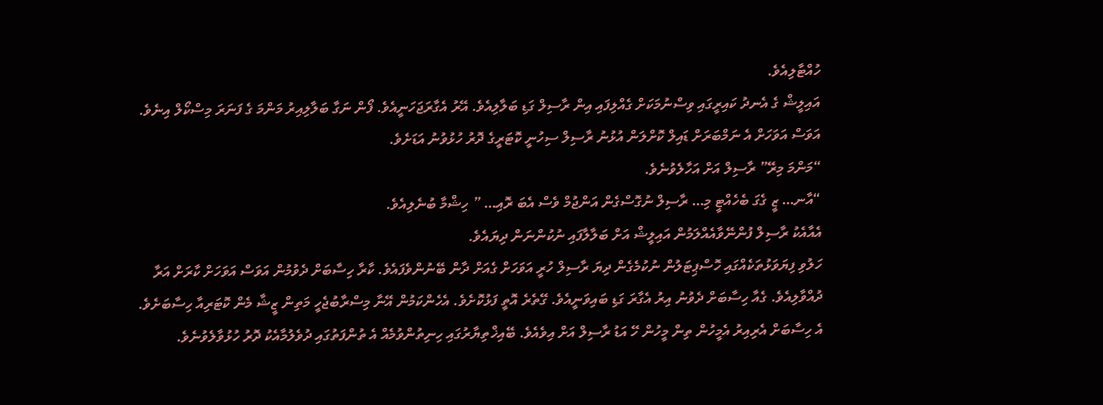ހުއްޓާލިއެވެ.
އައިލީޝް ގެ އެނދު ކައިރީގައި ވިސްނުމަކަށް ގެއްލިފައި އިން ރާސިލް ގަޑި ބަލާލިއެވެ. އޭރު އެގާރަޖަހަނީއެވެ. ފޯން ނަގާ ބަލާލިއިރު މަންމަ ގެ ފަނަރަ މިސްކޯލް އިނެވެ. އަވަސް އަވަހަށް އެ ނަމްބަރަށް ޑައިލް ކޮށްލަން އުޅުނު ރާސިލް ސިހުނީ ކޮޓަރީގެ ދޮރު ހުޅުވުނު އަޑަށެވެ.
“މަންމަ މިރޭ” ރާސިލް އަށް އަހާލެވުނެވެ.
“އާނ… ޒީ ގެގަ ބެހެއްޓީ މި… ރާސިލް ނުގޮސްގެން އަންޖުމް ވެސް އެބަ ރޮއި… ” ހިޝްމާ ބުނެލިއެވެ.
އެއާއެކު ރާސިލް ފުންނޭވާއެއްލަމުން އައިލީޝް އަށް ބަލާލާފައި ނުކުންނަން ދިޔައެވެ.
ހަލުވި ފިޔަވަޅުތަކެއްގައި ހޮސްޕިޓަލުން ނުކުމެގެން ދިޔަ ރާސިލް ހުރީ އަވަހަށް ގެއަށް ދާން ބޭނުންވެފައެވެ. ކާރާ ހިސާބަށް ދެވުމުން އަވަސް އަވަހަށް ކާރަށް އަރާ ދުއްވާލިއެވެ. ގެއާ ހިސާބަށް ދެވުނު އިރު އެގާރަ ގަޑި ބައިވަނީއެވެ. ގޭތެރެ އޮތީ ފަޅުކޮށެވެ. އެހެންކަމުން އޭނާ މިސްރާބުޖެހީ މަތިން ޒީޝާ މެން ކޮޓަރިއާ ހިސާބަށެވެ. އެ ހިސާބަށް އެރިއިރު އެމީހުން ތިން މީހުން ހޭ އަޑު ރާސިލް އަށް އިވެއެވެ. ބޭއިޚްތިޔާރުގައި ހިނިތުންވުމެއް އެ ތުންފަތުގައި ދުވެލުމާއެކު ދޮރު ހުޅުވާލެވުނެވެ.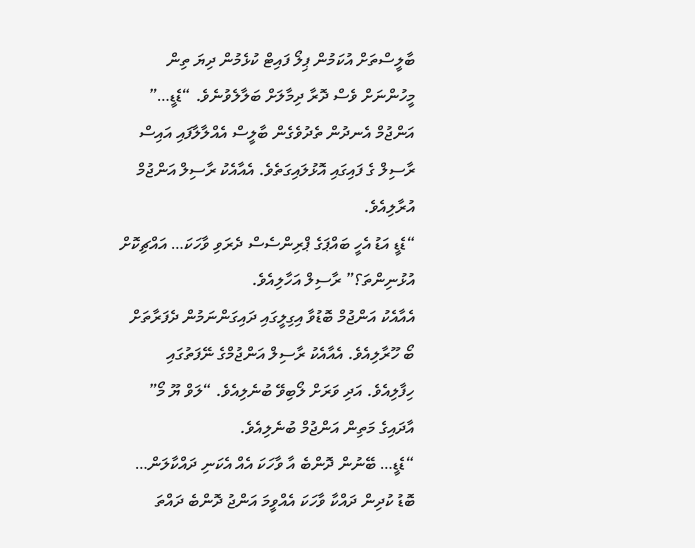ބާލީސްތަށް އުކަމުން ޕިލޯ ފައިޓް ކުޅެމުން ދިޔަ ތިން މީހުންނަށް ވެސް ދޮރާ ދިމާލަށް ބަލާލެވުނެވެ. “ޑެޑީ…” އަންޖުމް އެނދުން ތެދުވެގެން ބާލީސް އެއްލާލާފައި އައިސް ރާސިލް ގެ ފައިގައި އޮޅުލައިގަތެވެ. އެއާއެކު ރާސިލް އަންޖުމް އުރާލިއެވެ.
“ޑެޑީ އަޑު އެހީ ބައްޕަގެ ޕްރިންސެސް ދެރަވި ވާހަކަ… އައްޗިކޮށް އުޅުނިންތަ؟” ރާސިލް އަހާލިއެވެ.
އެއާއެކު އަންޖުމް ބޮޑުވާ އިގިލީގައި ދައިގަންނަމުން ދެފަރާތަށް ބޯ ހޫރާލިއެވެ. އެއާއެކު ރާސިލް އަންޖުމްގެ ނޭފަތުގައި ހިފާލިއެވެ. އަދި ވަރަށް ލޯބިވޭ ބުނެލިއެވެ. “ލަވް ޔޫ މޯ” އާދައިގެ މަތިން އަންޖުމް ބުނެލިއެވެ.
“ޑެޑީ… ބޭނުން ދޮންބެ އާ ވާހަކަ އެއް އެކަނި ދައްކާލަން… ބޮޑު ކުދިން ދައްކާ ވާހަކަ އެއްވީމަ އަންޖު ދޮންބެ ދައްތަ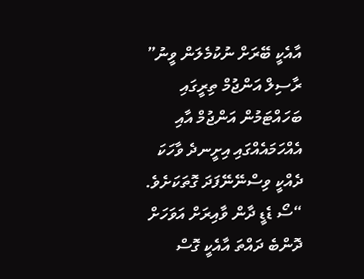އާއެކީ ބޭރަށް ނުކުމެލަން ވީނު” ރާސިލް އަންޖުމް ތިރީގައި ބަހައްޓަމުން އަންޖުމް އާއި އެއްހަމައެއްގައި އިށީނދެ ވާހަކަ ދެއްކީ ވިސްނޭނޭފަދަ ގޮތަކަށެވެ.
“ސޯ ޑެޑީ ދާން ވާއިރަށް އަވަހަށް ދޮންބެ ދައްތަ އާއެކީ ގޮސް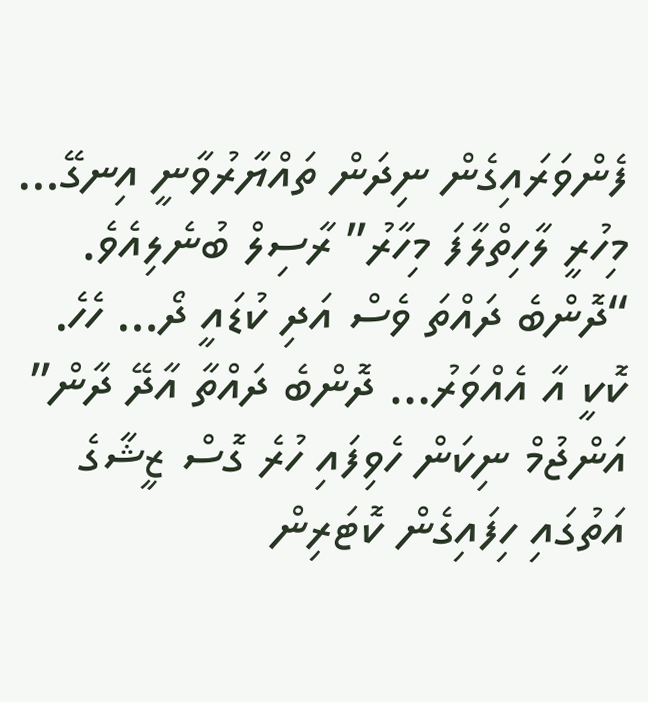ފެންވަރައިގެން ނިދަން ތައްޔާރުވާނީ އިނގޭ… މިހުރީ ލާހިތްލާފަ މިހާރު” ރާސިލް ބުނެލިއެވެ.
“ދޮންބެ ދައްތަ ވެސް އަދި ކުޑައީ ދޯ… ހެހެ. ކޮކީ އާ އެއްވަރު… ދޮންބެ ދައްތާ އާދޭ ދާން” އަންޖުމް ނިކަން ހެވިފައި ހުރެ ގޮސް ޒީޝާގެ އަތުގައި ހިފައިގެން ކޮޓަރިން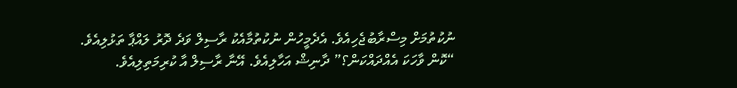ނުކުތުމަށް މިސްރާބުޖެހިއެވެ. އެދެމީހުން ނުކުތުމާއެކު ރާސިލް ވަދެ ދޮރު ލައްޕާ ތަޅުލިއެވެ.
“ކޮން ވާހަކަ އެއްދައްކަން؟” ދާނިޝް އަހާލިއެވެ. އޭނާ ރާސިލް އާ ކުރިމަތިލިއެވެ.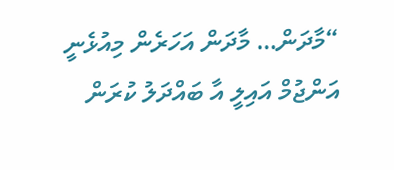“މާދަން… މާދަން އަހަރެން މިއުޅެނީ އަންޖުމް އައިލީ އާ ބައްދަލު ކުރަން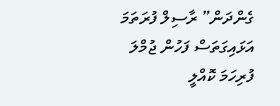ގެންދަން” ރާސިލް ފުރަތަމަ އަޅައިގަތަސް ފަހުން ޖުމްލަ ފުރިހަމަ ކޮއްލީ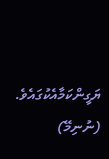ޔަގީންކަމާއެކުގައެވެ.
(ނުނިމޭ)